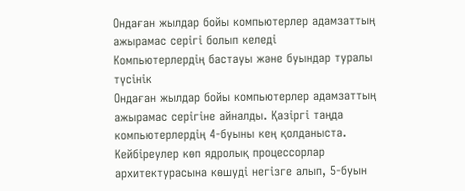Ондаған жылдар бойы компьютерлер адамзаттың ажырамас серігі болып келеді
Компьютерлердің бастауы және буындар туралы түсінік
Ондаған жылдар бойы компьютерлер адамзаттың ажырамас серігіне айналды. Қазіргі таңда компьютерлердің 4-буыны кең қолданыста. Кейбіреулер көп ядролық процессорлар архитектурасына көшуді негізге алып, 5-буын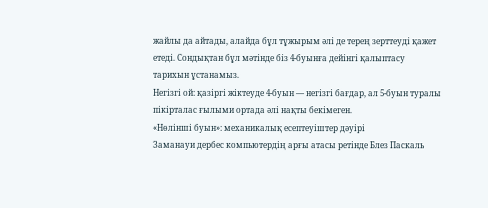жайлы да айтады, алайда бұл тұжырым әлі де терең зерттеуді қажет етеді. Сондықтан бұл мәтінде біз 4-буынға дейінгі қалыптасу тарихын ұстанамыз.
Негізгі ой: қазіргі жіктеуде 4-буын — негізгі бағдар, ал 5-буын туралы пікірталас ғылыми ортада әлі нақты бекімеген.
«Нөлінші буын»: механикалық есептеуіштер дәуірі
Заманауи дербес компьютердің арғы атасы ретінде Блез Паскаль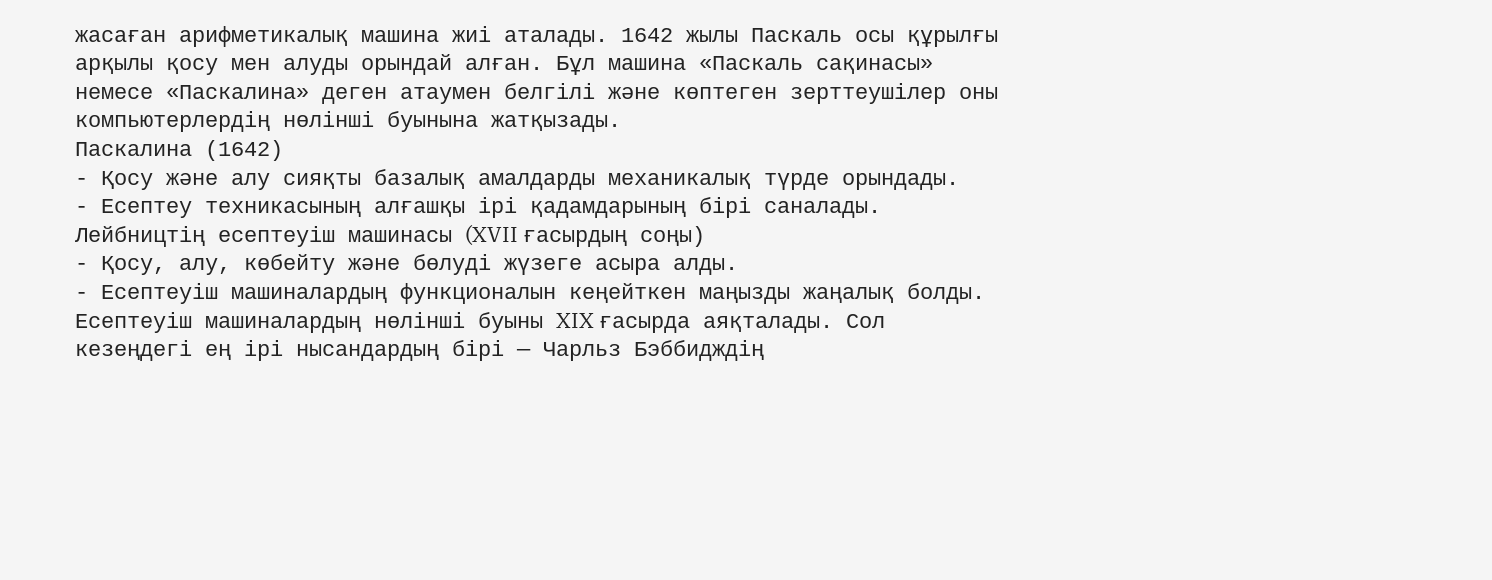жасаған арифметикалық машина жиі аталады. 1642 жылы Паскаль осы құрылғы арқылы қосу мен алуды орындай алған. Бұл машина «Паскаль сақинасы» немесе «Паскалина» деген атаумен белгілі және көптеген зерттеушілер оны компьютерлердің нөлінші буынына жатқызады.
Паскалина (1642)
- Қосу және алу сияқты базалық амалдарды механикалық түрде орындады.
- Есептеу техникасының алғашқы ірі қадамдарының бірі саналады.
Лейбництің есептеуіш машинасы (XVII ғасырдың соңы)
- Қосу, алу, көбейту және бөлуді жүзеге асыра алды.
- Есептеуіш машиналардың функционалын кеңейткен маңызды жаңалық болды.
Есептеуіш машиналардың нөлінші буыны XIX ғасырда аяқталады. Сол кезеңдегі ең ірі нысандардың бірі — Чарльз Бэббидждің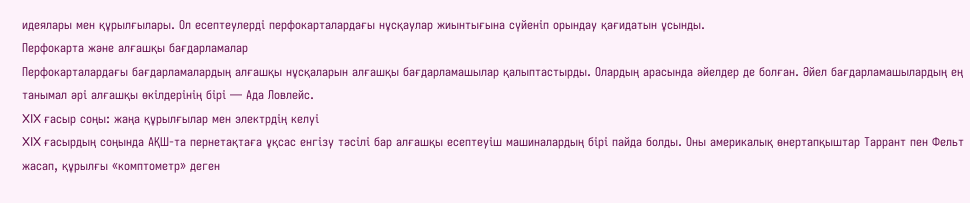идеялары мен құрылғылары. Ол есептеулерді перфокарталардағы нұсқаулар жиынтығына сүйеніп орындау қағидатын ұсынды.
Перфокарта және алғашқы бағдарламалар
Перфокарталардағы бағдарламалардың алғашқы нұсқаларын алғашқы бағдарламашылар қалыптастырды. Олардың арасында әйелдер де болған. Әйел бағдарламашылардың ең танымал әрі алғашқы өкілдерінің бірі — Ада Ловлейс.
XIX ғасыр соңы: жаңа құрылғылар мен электрдің келуі
XIX ғасырдың соңында АҚШ-та пернетақтаға ұқсас енгізу тәсілі бар алғашқы есептеуіш машиналардың бірі пайда болды. Оны америкалық өнертапқыштар Таррант пен Фельт жасап, құрылғы «комптометр» деген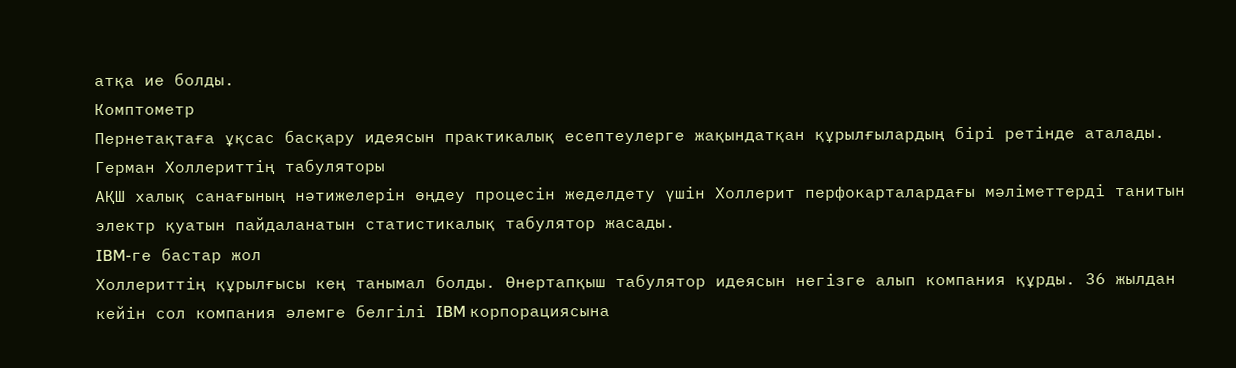атқа ие болды.
Комптометр
Пернетақтаға ұқсас басқару идеясын практикалық есептеулерге жақындатқан құрылғылардың бірі ретінде аталады.
Герман Холлериттің табуляторы
АҚШ халық санағының нәтижелерін өңдеу процесін жеделдету үшін Холлерит перфокарталардағы мәліметтерді танитын электр қуатын пайдаланатын статистикалық табулятор жасады.
IBM-ге бастар жол
Холлериттің құрылғысы кең танымал болды. Өнертапқыш табулятор идеясын негізге алып компания құрды. 36 жылдан кейін сол компания әлемге белгілі IBM корпорациясына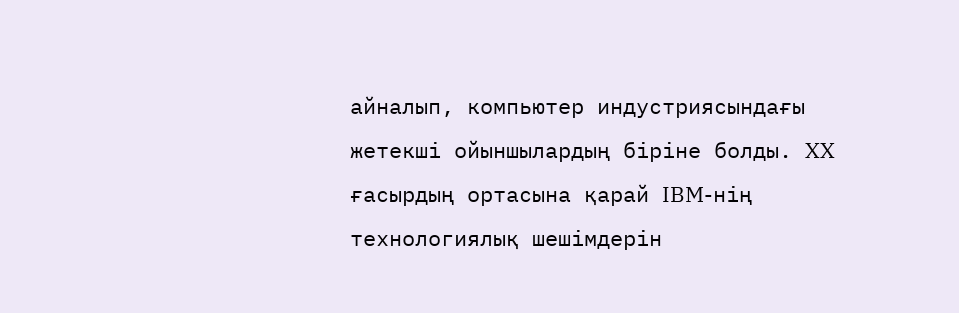айналып, компьютер индустриясындағы жетекші ойыншылардың біріне болды. XX ғасырдың ортасына қарай IBM-нің технологиялық шешімдерін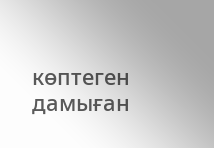көптеген дамыған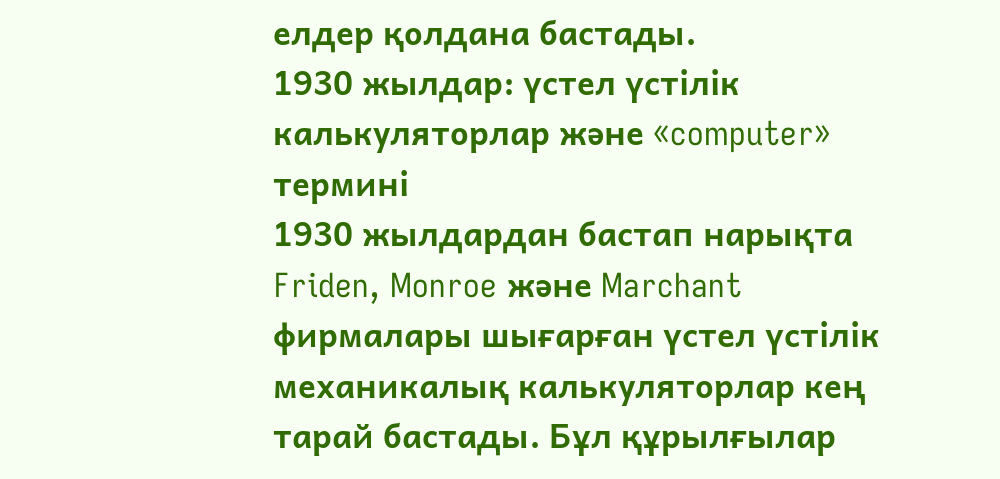елдер қолдана бастады.
1930 жылдар: үстел үстілік калькуляторлар және «computer» термині
1930 жылдардан бастап нарықта Friden, Monroe және Marchant фирмалары шығарған үстел үстілік механикалық калькуляторлар кең тарай бастады. Бұл құрылғылар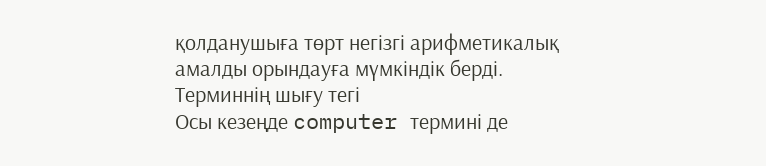қолданушыға төрт негізгі арифметикалық амалды орындауға мүмкіндік берді.
Терминнің шығу тегі
Осы кезеңде computer термині де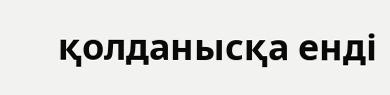қолданысқа енді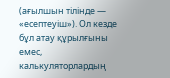(ағылшын тілінде — «есептеуіш»). Ол кезде бұл атау құрылғыны емес, калькуляторлардың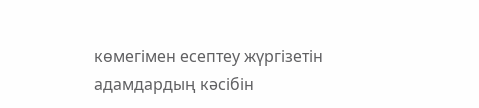көмегімен есептеу жүргізетін адамдардың кәсібін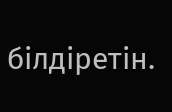білдіретін.